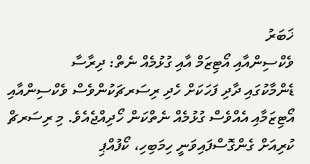ޚަބަރު
ވެކްސިންއާއި އޯޓިޒަމް އާއި ގުޅުމެއް ނެތް: ދިރާސާ
ޑެންމާކުގައި ދާދި ފަހަކަށް ހެދި ރިސަރޗަކުންވެސް ވެކްސިންއާއި އޯޓިޒަމާއި އެއްވެސް ގުޅުމެއް ނެތްކަން ހޯދިއްޖެއެވެ. މި ރިސަރޗް ކުރިއަށް ގެންގޮސްފައިވަނީ ހިމަބިހި، ކޯފުއްޕި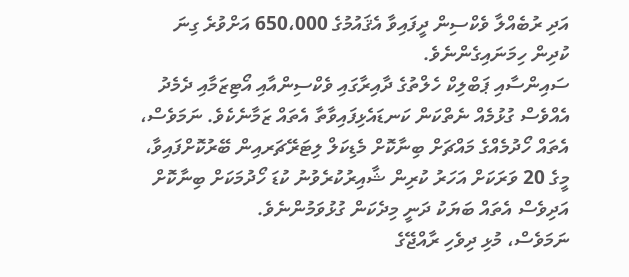އަދި ރުބެއްލާ ވެކްސިން ދީފައިވާ އެޤައުމުގެ 650،000 އަށްވުރެ ގިނަ ކުދިން ހިމަނައިގެންނެވެ.
ސައިންސާއި ޕަބްލިކް ހެލްތުގެ ދާއިރާގައި ވެކްސިންއާއި އޯޓިޒަމާއި ދެމެދު އެއްވެސް ގުޅުމެއް ނެތްކަން ކަނޑައެޅިފައިވާތާ އެތައް ޒަމާނެކެވެ. ނަމަވެސް، އެތައް ހޯދުމެއްގެ މައްޗަށް ބިނާކޮށް މެޑިކަލް ލިޓަރޭޗަރއިން ބޭރުކޮށްފައިވާ، މީގެ 20 ވަރަކަށް އަހަރު ކުރިން ޝާއިރުކުރެވުނު ކުޑަ ހޯދުމަކަށް ބިނާކޮށް އަދިވެސް އެތައް ބަޔަކު ދަނީ މިދެކަން ގުޅުވަމުންނެވެ.
ނަމަވެސް، މުޅި ދިވެހި ރާއްޖޭގެ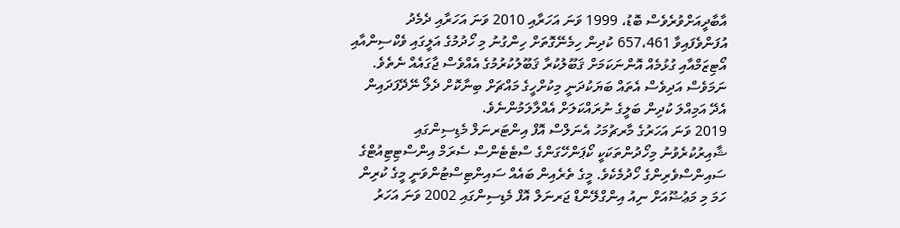އާބާދީއަށްވުރެވެސް ބޮޑު، 1999 ވަނަ އަހަރާއި 2010 ވަނަ އަހަރާއި ދެމެދު އުފަންވެފައިވާ 657،461 ކުދިން ހިމެނޭގޮތަށް ހިންގުނު މި ހޯދުމުގެ އަލީގައި ވެކްސިންއާއި އޯޓިޒަމްއާއި ގުޅުމެއް އޮންނަކަމަށް ޤަބޫލުކުރާ ޤަބޫލުކުރުމުގެ އެއްވެސް ޖާގައެއް ނެތެވެ. ނަމަވެސް އަދިވެސް އެތައް ބަޔަކުދަނީ މިކުށްހީގެ މައްޗަށް ބިނާކޮށް ދެލޯ ނޭދޭފަދައިން އެދޭ އަމިއްލަ ކުދިން ބަލީގެ ނުރައްކަލަށް އެއްލާލަމުންނެވެ.
2019 ވަނަ އަހަރުގެ މާރޗުމަހު އެނަލްސް އޮފް އިންޓަރނަލް މެޑިސިންގައި ޝާއިރުކުރެވުނު މިހޯދުންތަކަކީ ކޯޕަންހޭގަންގެ ސްޓެޓެންސް ސެރަމް އިންސްޓިޓިއުޓްގެ ސައިންސްވެރިންގެ ހޯދުމެކެވެ. މީގެ ތެރެއިން ބައެއް ސައިންޓިސްޓުންވަނީ މީގެ ކުރިން ހަމަ މި މަޢުޟޫއަށް ނިއު އިންގްލޭންޑް ޖަރނަލް އޮފް މެޑިސިންގައި 2002 ވަނަ އަހަރު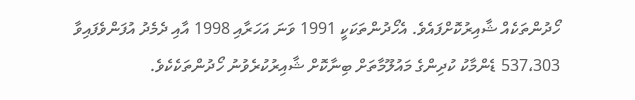ހޯދުންތަކެއް ޝާއިރުކޮށްފައެވެ. އެހޯދުންތަކަކީ 1991 ވަނަ އަހަރާއި 1998 އާއި ދެމެދު އުފަންވެފައިވާ 537،303 ޑެންމާކު ކުދިންގެ މައުލޫމާތަށް ބިނާކޮށް ޝާއިރުކުރެވުނު ހޯދުންތަކެކެވެ.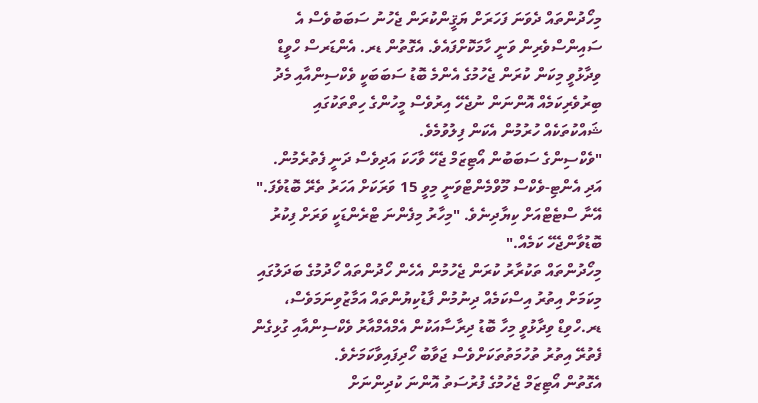މިހޯދުންތައް ދެވަނަ ފަހަރަށް ޔަޤީންކުރަން ޖެހުނު ސަބަބުވެސް އެ ސައިންސްވެރިން ވަނީ ހާމަކޮށްފައެވެ. އެގޮތުން ޑރ. އެންޑަރސް ހްވީޑް ވިދާޅުވީ މިކަން ކުރަން ޖެހުމުގެ އެންމެ ބޮޑު ސަބަބަކީ ވެކްސިންއާއި މެދު ބިރުވެރިކަމެއް އޮންނަން ނުޖެހޭ އިރުވެސް މީހުންގެ ހިތްތަކުގައި ޝައްކުތަކެއް ހުރުމުން އެކަން ފިލުވުމެވެ.
"ވެކްސިންގެ ސަބަބުން އޯޓިޒަމް ޖެހޭ ވާހަކަ އަދިވެސް ދަނީ ފެތުރެމުން. އަދި އެންޓި-ވެކްސް މޫވްމެންޓްވަނީ މިވީ 15 ވަރަކަށް އަހަރު ތެރޭ ބޮޑުވެފަ." އޭނާ ސްޓެޓްއަށް ކިޔާދިނެވެ. "މިހާރު މިފެންނަ ޓްރެންޑަކީ ވަރަށް ފިކުރު ބޮޑުވާންޖެހޭ ކަމެއް."
މިހޯދުންތައް ތަކުރާރު ކުރަން ޖެހުމުން އެހެން ހޯދުންތައް ހޯދުމުގެ ބަދަލުގައި މިކަމަށް އިތުރު އިސްކަމެއް ދިނުމުން ފާޑުކިޔުންތައް އަމާޒުވިނަމަވެސް، ޑރ.ހްވިޑް ވިދާޅުވީ މިހާ ބޮޑު ދިރާސާއަކުން އެމްއެމްއާރު ވެކްސިންއާއި ގުޅިގެން ފެތުރޭ އިތުރު ތުހުމަތުތަކަށްވެސް ޖަވާބު ހޯދިފައިވާކަމަށެވެ.
އެގޮތުން އޯޓިޒަމް ޖެހުމުގެ ފުރުސަތު އޮންނަ ކުދިންނަށް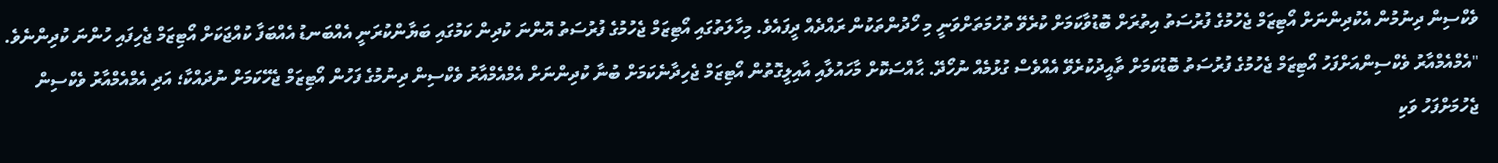ވެކްސިން ދިނުމުން އެކުދިންނަށް އޯޓިޒަމް ޖެހުމުގެ ފުރުސަތު އިތުރަށް ބޮޑުވާކަމަށް ކުރެވޭ ތުހުމަތަށްވަނީ މި ހޯދުންތަކުން ރައްދެއް ދީފައެވެ. މިހާލަތުގައި އޯޓިޒަމް ޖެހުމުގެ ފުރުސަތު އޮންނަ ކުދިން ކަމުގައި ބަޔާންކުރަނީ އެއްބަނޑު އެއްބަފާ ކުއްޖަކަށް އޯޓިޒަމް ޖެހިފައި ހުންނަ ކުދިންނެވެ.
"އެމްއެމްއާރު ވެކްސިންއަށްފަހު އޯޓިޒަމް ޖެހުމުގެ ފުރުސަތު ބޮޑުކަމަށް ތާއީދުކުރެވޭ އެއްވެސް ގުޅުމެއް ނުހޯދޭ. ޙާއްސަކޮށް މާހައުލާއި އާއިލީގޮތުން އޯޓިޒަމް ޖެހިދާނެކަމަށް ބުނާ ކުދިންނަށް އެމްއެމްއާރު ވެކްސިން ދިނުމުގެ ފަހުން އޯޓިޒަމް ޖެހޭކަމަށް ނުދައްކާ؛ އަދި އެމްއެމްއާރު ވެކްސިން ޖެހުމަށްފަހު ވަކި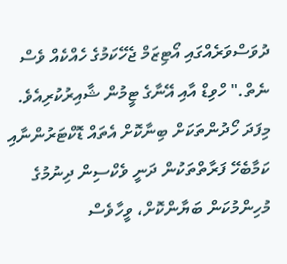ދުވަސްވަރެއްގައި އޯޓިޒަމް ޖެހޭކަމުގެ ހެއްކެއް ވެސް ނެތް." ހްވިޑް އާއި އޭނާގެ ޓީމުން ޝާއިރުކުރިއެވެ.
މިފަދަ ހޯދުންތަކަށް ބިނާކޮށް އެތައް ޑޮކްޓަރުންނާއި ކަމާބެހޭ ފަރާތްތަކުން ދަނީ ވެކްސިން ދިނުމުގެ މުހިންމުކަން ބަޔާންކޮށް، ވީހާވެސް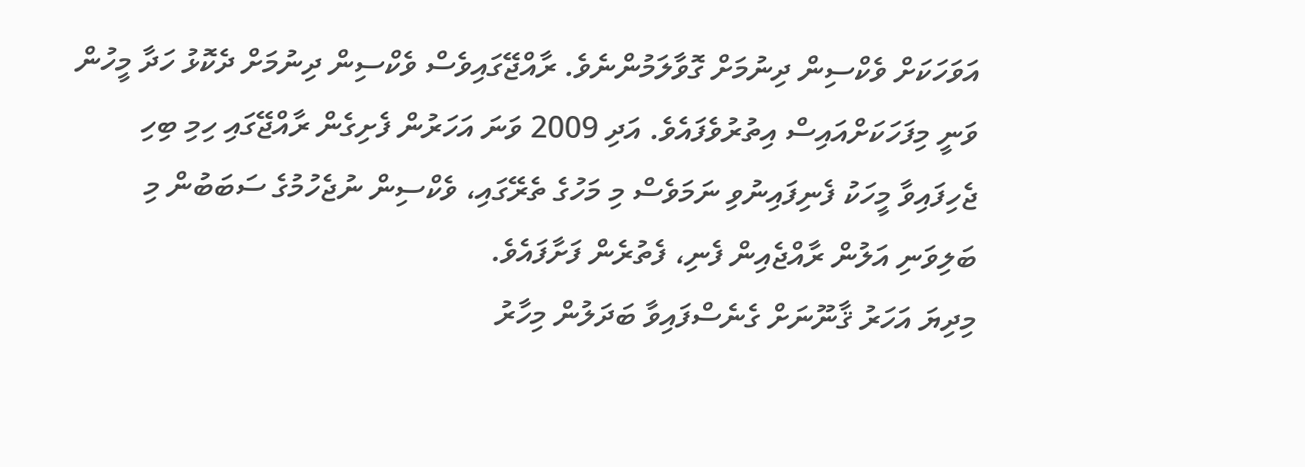އަވަހަކަށް ވެކްސިން ދިނުމަށް ގޮވާލަމުންނެވެ. ރާއްޖޭގައިވެސް ވެކްސިން ދިނުމަށް ދެކޮޅު ހަދާ މީހުން ވަނީ މިފަހަކަށްއައިސް އިތުރުވެފައެވެ. އަދި 2009 ވަނަ އަހަރުން ފެށިގެން ރާއްޖޭގައި ހިމި ބިހި ޖެހިފައިވާ މީހަކު ފެނިފައިނުވި ނަމަވެސް މި މަހުގެ ތެރޭގައި، ވެކްސިން ނުޖެހުމުގެ ސަބަބުން މި ބަލިވަނި އަލުން ރާއްޖެއިން ފެނި، ފެތުރެން ފަށާފައެވެ.
މިދިޔަ އަހަރު ޤާނޫނަށް ގެނެސްފައިވާ ބަދަލުން މިހާރު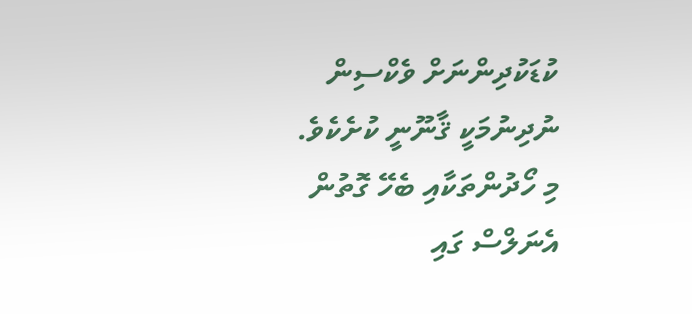ކުޑަކުދިންނަށް ވެކްސިން ނުދިނުމަކީ ޤާނޫނީ ކުށެކެވެ.
މި ހޯދުންތަކާއި ބެހޭ ގޮތުން އެނަލްސް ގައި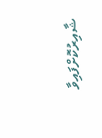ޝާއިރުކޮށްފައިވާ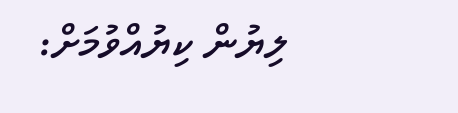ލިޔުން ކިޔުއްވުމަށް: